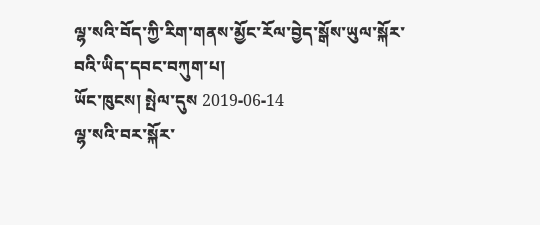ལྷ་སའི་བོད་ཀྱི་རིག་གནས་མྱོང་རོལ་བྱེད་སྒོས་ཡུལ་སྐོར་བའི་ཡིད་དབང་བཀུག་པ།
ཡོང་ཁུངས། སྤེལ་དུས 2019-06-14
ལྷ་སའི་བར་སྐོར་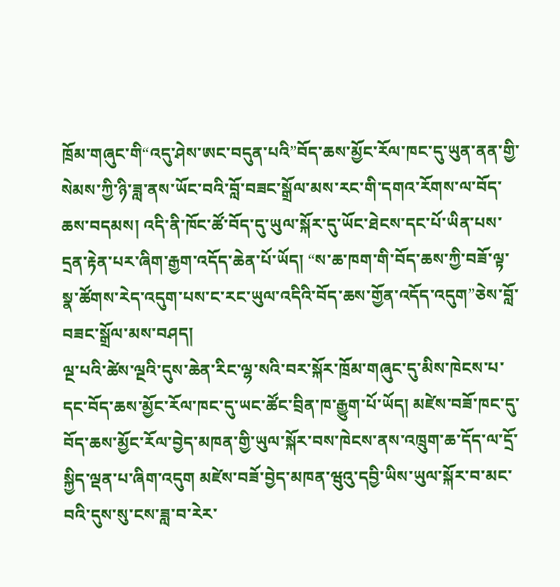ཁྲོམ་གཞུང་གི“འདུ་ཤེས་ཨང་བདུན་པའི”བོད་ཆས་མྱོང་རོལ་ཁང་དུ་ཡུན་ནན་གྱི་སེམས་ཀྱི་ཉི་ཟླ་ནས་ཡོང་བའི་བློ་བཟང་སྒྲོལ་མས་རང་གི་དགའ་རོགས་ལ་བོད་ཆས་བདམས། འདི་ནི་ཁོང་ཚོ་བོད་དུ་ཡུལ་སྐོར་དུ་ཡོང་ཐེངས་དང་པོ་ཡིན་པས་དྲན་རྟེན་པར་ཞིག་རྒྱག་འདོད་ཆེན་པོ་ཡོད། “ས་ཆ་ཁག་གི་བོད་ཆས་ཀྱི་བཟོ་ལྟ་སྣ་ཚོགས་རེད་འདུག་པས་ང་རང་ཡུལ་འདིའི་བོད་ཆས་གྱོན་འདོད་འདུག”ཅེས་བློ་བཟང་སྒྲོལ་མས་བཤད།
ལྔ་པའི་ཚེས་ལྔའི་དུས་ཆེན་རིང་ལྷ་སའི་བར་སྐོར་ཁྲོམ་གཞུང་དུ་མིས་ཁེངས་པ་དང་བོད་ཆས་མྱོང་རོལ་ཁང་དུ་ཡང་ཚོང་བྲིན་ཁ་རྒྱུག་པོ་ཡོད། མཛེས་བཟོ་ཁང་དུ་བོད་ཆས་མྱོང་རོལ་བྱེད་མཁན་གྱི་ཡུལ་སྐོར་བས་ཁེངས་ནས་འཁྲུག་ཆ་དོད་ལ་དྲོ་སྐྱིད་ལྡན་པ་ཞིག་འདུག མཛེས་བཟོ་བྱེད་མཁན་ཝུའུ་དབྱི་ཡིས་ཡུལ་སྐོར་བ་མང་བའི་དུས་སུ་ངས་ཟླ་བ་རེར་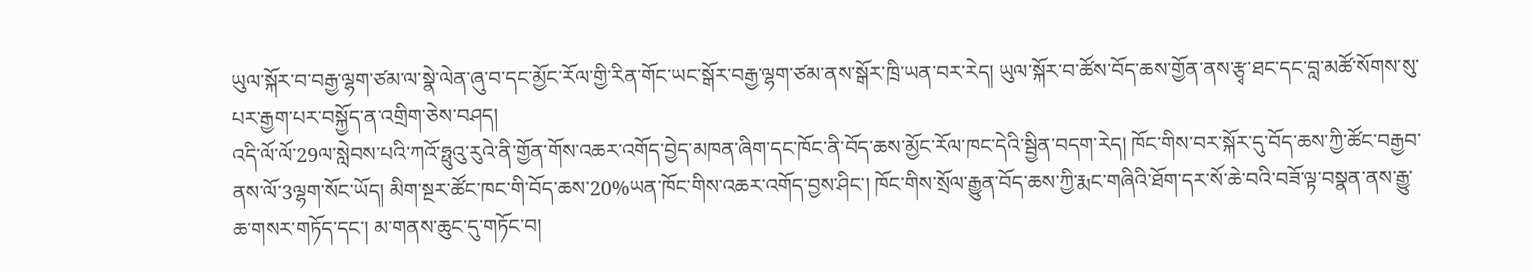ཡུལ་སྐོར་བ་བརྒྱ་ལྷག་ཙམ་ལ་སྣེ་ལེན་ཞུ་བ་དང་མྱོང་རོལ་གྱི་རིན་གོང་ཡང་སྒོར་བརྒྱ་ལྷག་ཙམ་ནས་སྒོར་ཁྲི་ཡན་བར་རེད། ཡུལ་སྐོར་བ་ཚོས་བོད་ཆས་གྱོན་ནས་རྩྭ་ཐང་དང་བླ་མཚོ་སོགས་སུ་པར་རྒྱག་པར་བསྐྱོད་ན་འགྲིག་ཅེས་བཤད།
འདི་ལོ་ལོ་29ལ་སླེབས་པའི་ཀའོ་ཧྥུའུ་རུའེ་ནི་གྱོན་གོས་འཆར་འགོད་བྱེད་མཁན་ཞིག་དང་ཁོང་ནི་བོད་ཆས་མྱོང་རོལ་ཁང་དེའི་སྦྱིན་བདག་རེད། ཁོང་གིས་བར་སྐོར་དུ་བོད་ཆས་ཀྱི་ཚོང་བརྒྱབ་ནས་ལོ་3ལྷག་སོང་ཡོད། མིག་སྔར་ཚོང་ཁང་གི་བོད་ཆས་20%ཡན་ཁོང་གིས་འཆར་འགོད་བྱས་ཤིང་། ཁོང་གིས་སྲོལ་རྒྱུན་བོད་ཆས་ཀྱི་རྨང་གཞིའི་ཐོག་དར་སོ་ཆེ་བའི་བཟོ་ལྟ་བསྣན་ནས་རྒྱུ་ཆ་གསར་གཏོད་དང་། མ་གནས་ཆུང་དུ་གཏོང་བ།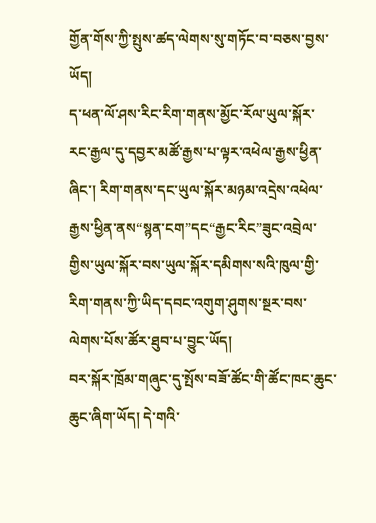གྱོན་གོས་ཀྱི་སྤུས་ཚད་ལེགས་སུ་གཏོང་བ་བཅས་བྱས་ཡོད།
ད་ཕན་ལོ་ཤས་རིང་རིག་གནས་མྱོང་རོལ་ཡུལ་སྐོར་རང་རྒྱལ་དུ་དབྱར་མཚོ་རྒྱས་པ་ལྟར་འཕེལ་རྒྱས་ཕྱིན་ཞིང་། རིག་གནས་དང་ཡུལ་སྐོར་མཉམ་འདྲེས་འཕེལ་རྒྱས་ཕྱིན་ནས“སྙན་ངག”དང“རྒྱང་རིང”ཟུང་འབྲེལ་གྱིས་ཡུལ་སྐོར་བས་ཡུལ་སྐོར་དམིགས་སའི་ཁུལ་གྱི་རིག་གནས་ཀྱི་ཡིད་དབང་འགུག་ཤུགས་སྔར་བས་ལེགས་པོས་ཚོར་ཐུབ་པ་བྱུང་ཡོད།
བར་སྐོར་ཁྲོམ་གཞུང་དུ་སྤོས་བཟོ་ཚོང་གི་ཚོང་ཁང་ཆུང་ཆུང་ཞིག་ཡོད། དེ་གའི་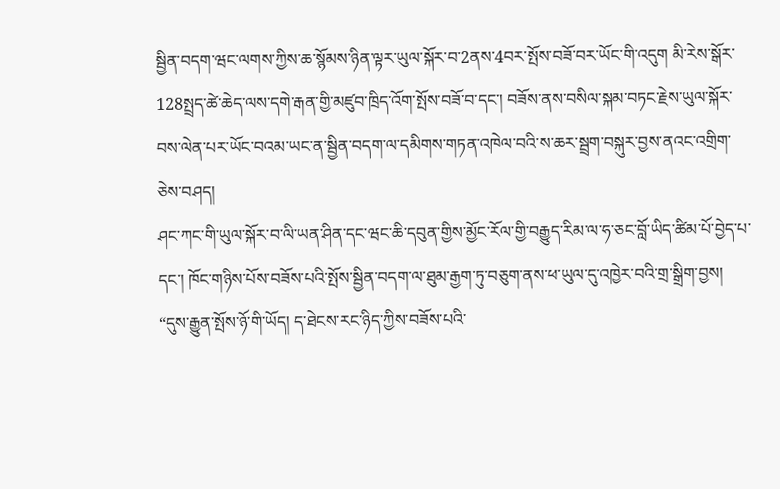སྦྱིན་བདག་ཝང་ལགས་ཀྱིས་ཆ་སྙོམས་ཉིན་ལྟར་ཡུལ་སྐོར་བ་2ནས་4བར་སྤོས་བཟོ་བར་ཡོང་གི་འདུག མི་རེས་སྒོར་128སྤྲད་ཚེ་ཆེད་ལས་དགེ་རྒན་གྱི་མཛུབ་ཁྲིད་འོག་སྤོས་བཟོ་བ་དང་། བཟོས་ནས་བསིལ་སྐམ་བཏང་རྗེས་ཡུལ་སྐོར་བས་ལེན་པར་ཡོང་བའམ་ཡང་ན་སྦྱིན་བདག་ལ་དམིགས་གཏན་འཁེལ་བའི་ས་ཆར་སྦྲག་བསྐུར་བྱས་ནའང་འགྲིག་ཅེས་བཤད།
ཤང་ཀང་གི་ཡུལ་སྐོར་བ་ལི་ཡན་ཤིན་དང་ཝང་ཆི་དབུན་གྱིས་མྱོང་རོལ་གྱི་བརྒྱུད་རིམ་ལ་ཧ་ཅང་བློ་ཡིད་ཚིམ་པོ་བྱེད་པ་དང་། ཁོང་གཉིས་པོས་བཟོས་པའི་སྤོས་སྦྱིན་བདག་ལ་ཐུམ་རྒྱག་ཏུ་བཅུག་ནས་ཕ་ཡུལ་དུ་འཁྱེར་བའི་གྲ་སྒྲིག་བྱས། “དུས་རྒྱུན་སྤོས་ཉོ་གི་ཡོད། ད་ཐེངས་རང་ཉིད་ཀྱིས་བཟོས་པའི་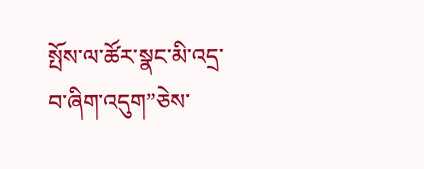སྤོས་ལ་ཚོར་སྣང་མི་འདྲ་བ་ཞིག་འདུག”ཅེས་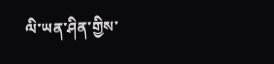ལི་ཡན་ཤིན་གྱིས་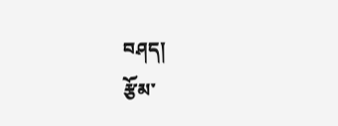བཤད།
རྩོམ་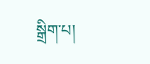སྒྲིག་པ།